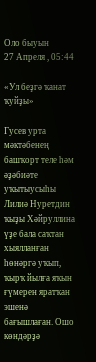Оло быуын
27 Апреля , 05:44

«Ул беҙгә ҡанат ҡуйҙы»

Гусев урта мәктәбенең башҡорт теле һәм әҙәбиәте уҡытыусыһы Лилиә Нуретдин ҡыҙы Хәйруллина үҙе бала саҡтан хыялланған һөнәргә уҡып, ҡырҡ йылға яҡын ғүмерен яратҡан эшенә бағышлаған. Ошо көндәрҙә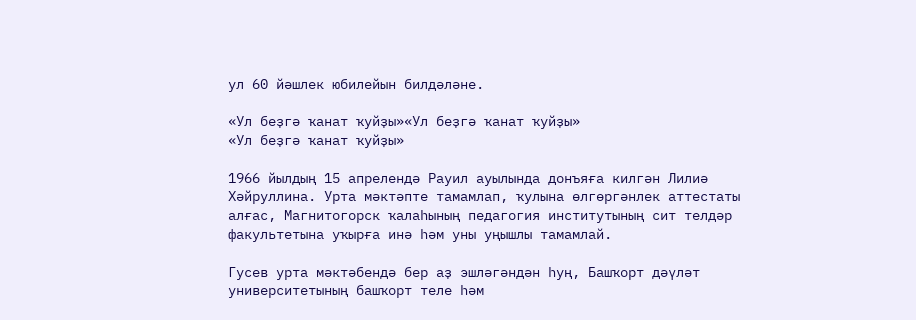ул 60 йәшлек юбилейын билдәләне.

«Ул беҙгә ҡанат ҡуйҙы»«Ул беҙгә ҡанат ҡуйҙы»
«Ул беҙгә ҡанат ҡуйҙы»

1966 йылдың 15 апрелендә Рауил ауылында донъяға килгән Лилиә Хәйруллина. Урта мәктәпте тамамлап, ҡулына өлгөргәнлек аттестаты алғас, Магнитогорск ҡалаһының педагогия институтының сит телдәр факультетына уҡырға инә һәм уны уңышлы тамамлай.

Гусев урта мәктәбендә бер аҙ эшләгәндән һуң, Башҡорт дәүләт университетының башҡорт теле һәм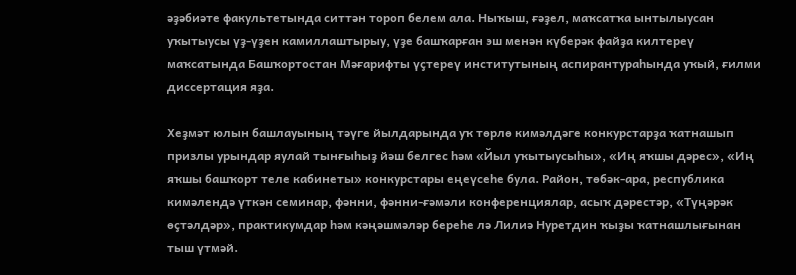әҙәбиәте факультетында ситтән тороп белем ала. Ныҡыш, ғәҙел, маҡсатҡа ынтылыусан уҡытыусы үҙ-үҙен камиллаштырыу, үҙе башҡарған эш менән күберәк файҙа килтереү маҡсатында Башҡортостан Мәғарифты үҫтереү институтының аспирантураһында уҡый, ғилми диссертация яҙа.

Хеҙмәт юлын башлауының тәүге йылдарында уҡ төрлө кимәлдәге конкурстарҙа ҡатнашып призлы урындар яулай тынғыһыҙ йәш белгес һәм «Йыл уҡытыусыһы», «Иң яҡшы дәрес», «Иң яҡшы башҡорт теле кабинеты» конкурстары еңеүсеһе була. Район, төбәк-ара, республика кимәлендә үткән семинар, фәнни, фәнни-ғәмәли конференциялар, асыҡ дәрестәр, «Түңәрәк өҫтәлдәр», практикумдар һәм кәңәшмәләр береһе лә Лилиә Нуретдин ҡыҙы ҡатнашлығынан тыш үтмәй.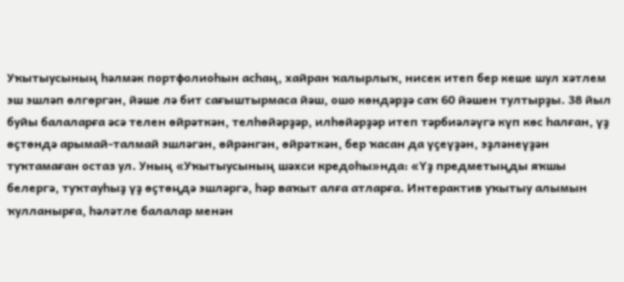Уҡытыусының һәлмәк портфолиоһын асһаң, хайран ҡалырлыҡ, нисек итеп бер кеше шул хәтлем эш эшләп өлгөргән, йәше лә бит сағыштырмаса йәш, ошо көндәрҙә саҡ 60 йәшен тултырҙы. 38 йыл буйы балаларға әсә телен өйрәткән, телһөйәрҙәр, илһөйәрҙәр итеп тәрбиәләүгә күп көс һалған, үҙ өҫтөндә арымай-талмай эшләгән, өйрәнгән, өйрәткән, бер ҡасан да үҫеүҙән, эҙләнеүҙән туҡтамаған остаз ул. Уның «Уҡытыусының шәхси кредоһы»нда: «Үҙ предметыңды яҡшы белергә, туҡтауһыҙ үҙ өҫтөңдә эшләргә, һәр ваҡыт алға атларға. Интерактив уҡытыу алымын ҡулланырға, һәләтле балалар менән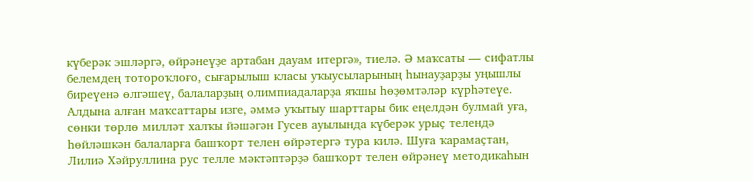күберәк эшләргә, өйрәнеүҙе артабан дауам итергә», тиелә. Ә маҡсаты — сифатлы белемдең тотороҡлоғо, сығарылыш класы уҡыусыларының һынауҙарҙы уңышлы биреүенә өлгәшеү, балаларҙың олимпиадаларҙа яҡшы һөҙөмтәләр күрһәтеүе. Алдына алған маҡсаттары изге, әммә уҡытыу шарттары бик еңелдән булмай уға, сөнки төрлө милләт халҡы йәшәгән Гусев ауылында күберәк урыҫ телендә һөйләшкән балаларға башҡорт телен өйрәтергә тура килә. Шуға ҡарамаҫтан, Лилиә Хәйруллина рус телле мәктәптәрҙә башҡорт телен өйрәнеү методикаһын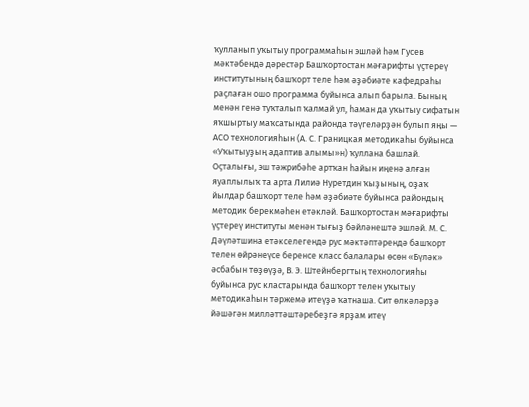ҡулланып уҡытыу программаһын эшләй һәм Гусев мәктәбендә дәрестәр Башҡортостан мәғарифты үҫтереү институтының башҡорт теле һәм әҙәбиәте кафедраһы раҫлаған ошо программа буйынса алып барыла. Бының менән генә туҡталып ҡалмай ул, һаман да уҡытыу сифатын яҡшыртыу маҡсатында районда тәүгеләрҙән булып яңы — АСО технологияһын (А. С. Границкая методикаһы буйынса «Уҡытыуҙың адаптив алымы»н) ҡуллана башлай. Оҫталығы, эш тәжрибәһе артҡан һайын иңенә алған яуаплылыҡ та арта Лилиә Нуретдин ҡыҙының, оҙаҡ йылдар башҡорт теле һәм әҙәбиәте буйынса райондың методик берекмәһен етәкләй. Башҡортостан мәғарифты үҫтереү институты менән тығыҙ бәйләнештә эшләй. М. С. Дәүләтшина етәкселегендә рус мәктәптәрендә башҡорт телен өйрәнеүсе беренсе класс балалары өсөн «Бүләк» әсбабын төҙөүҙә, В. Э. Штейнбергтың технологияһы буйынса рус кластарында башҡорт телен уҡытыу методикаһын тәржемә итеүҙә ҡатнаша. Сит өлкәләрҙә йәшәгән милләттәштәребеҙгә ярҙам итеү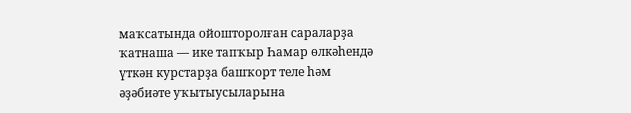маҡсатында ойошторолған сараларҙа ҡатнаша — ике тапҡыр Һамар өлкәһендә үткән курстарҙа башҡорт теле һәм әҙәбиәте уҡытыусыларына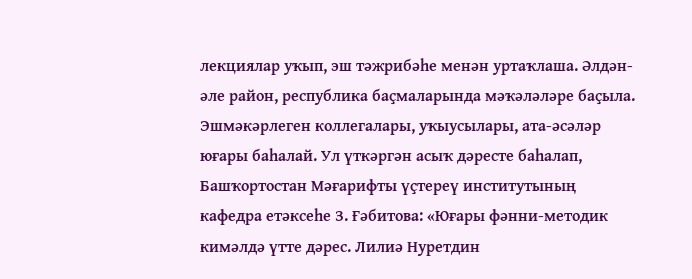лекциялар уҡып, эш тәжрибәһе менән уртаҡлаша. Әлдән-әле район, республика баҫмаларында мәҡәләләре баҫыла. Эшмәкәрлеген коллегалары, уҡыусылары, ата-әсәләр юғары баһалай. Ул үткәргән асыҡ дәресте баһалап, Башҡортостан Мәғарифты үҫтереү институтының кафедра етәксеһе З. Ғәбитова: «Юғары фәнни-методик кимәлдә үтте дәрес. Лилиә Нуретдин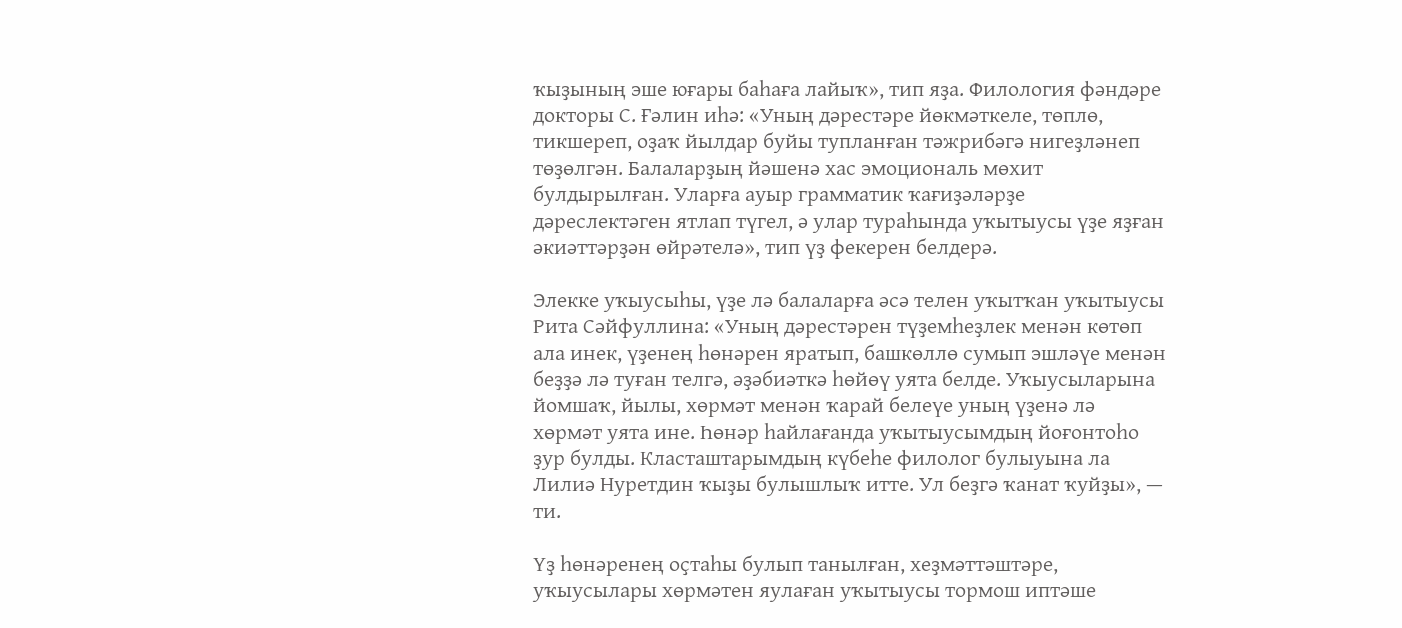ҡыҙының эше юғары баһаға лайыҡ», тип яҙа. Филология фәндәре докторы С. Ғәлин иһә: «Уның дәрестәре йөкмәткеле, төплө, тикшереп, оҙаҡ йылдар буйы тупланған тәжрибәгә нигеҙләнеп төҙөлгән. Балаларҙың йәшенә хас эмоциональ мөхит булдырылған. Уларға ауыр грамматик ҡағиҙәләрҙе дәреслектәген ятлап түгел, ә улар тураһында уҡытыусы үҙе яҙған әкиәттәрҙән өйрәтелә», тип үҙ фекерен белдерә.

Элекке уҡыусыһы, үҙе лә балаларға әсә телен уҡытҡан уҡытыусы Рита Сәйфуллина: «Уның дәрестәрен түҙемһеҙлек менән көтөп ала инек, үҙенең һөнәрен яратып, башкөллө сумып эшләүе менән беҙҙә лә туған телгә, әҙәбиәткә һөйөү уята белде. Уҡыусыларына йомшаҡ, йылы, хөрмәт менән ҡарай белеүе уның үҙенә лә хөрмәт уята ине. Һөнәр һайлағанда уҡытыусымдың йоғонтоһо ҙур булды. Класташтарымдың күбеһе филолог булыуына ла Лилиә Нуретдин ҡыҙы булышлыҡ итте. Ул беҙгә ҡанат ҡуйҙы», — ти.

Үҙ һөнәренең оҫтаһы булып танылған, хеҙмәттәштәре, уҡыусылары хөрмәтен яулаған уҡытыусы тормош иптәше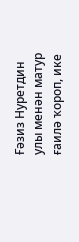Ғәзиз Нуретдин улы менән матур ғаилә ҡороп, ике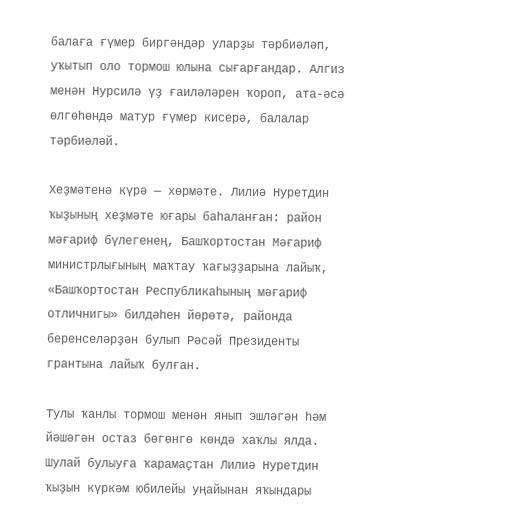балаға ғүмер биргәндәр уларҙы тәрбиәләп, уҡытып оло тормош юлына сығарғандар. Алгиз менән Нурсилә үҙ ғаиләләрен ҡороп, ата-әсә өлгөһөндә матур ғүмер кисерә, балалар тәрбиәләй.

Хеҙмәтенә күрә — хөрмәте. Лилиә Нуретдин ҡыҙының хеҙмәте юғары баһаланған: район мәғариф бүлегенең, Башҡортостан Мәғариф министрлығының маҡтау ҡағыҙҙарына лайыҡ, «Башҡортостан Республикаһының мәғариф отличнигы» билдәһен йөрөтә, районда беренселәрҙән булып Рәсәй Президенты грантына лайыҡ булған.

Тулы ҡанлы тормош менән янып эшләгән һәм йәшәгән остаз бөгөнгө көндә хаҡлы ялда. Шулай булыуға ҡарамаҫтан Лилиә Нуретдин ҡыҙын күркәм юбилейы уңайынан яҡындары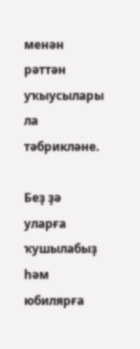менән рәттән уҡыусылары ла тәбрикләне.

Беҙ ҙә уларға ҡушылабыҙ һәм юбилярға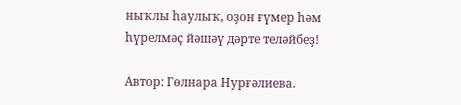ныҡлы һаулыҡ, оҙон ғүмер һәм һүрелмәҫ йәшәү дәрте теләйбеҙ!

Автор: Гөлнара Нурғәлиева.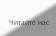Читайте нас